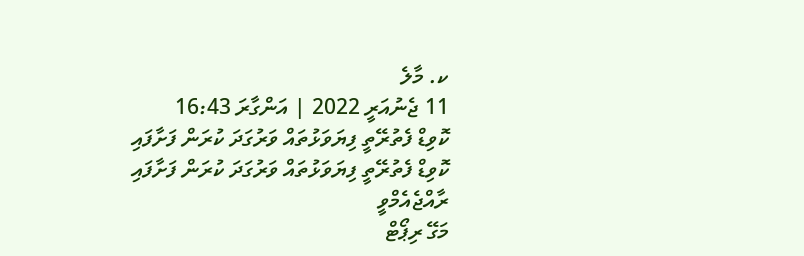ކ. މާލެ
11 ޖެނުއަރީ 2022 | އަންގާރަ 16:43
ކޮވިޑް ފެތުރޭތީ ފިޔަވަޅުތައް ވަރުގަދަ ކުރަން ފަށާފައި
ކޮވިޑް ފެތުރޭތީ ފިޔަވަޅުތައް ވަރުގަދަ ކުރަން ފަށާފައި
ރާއްޖެއެމްވީ
މަގޭ ރިޕޯޓް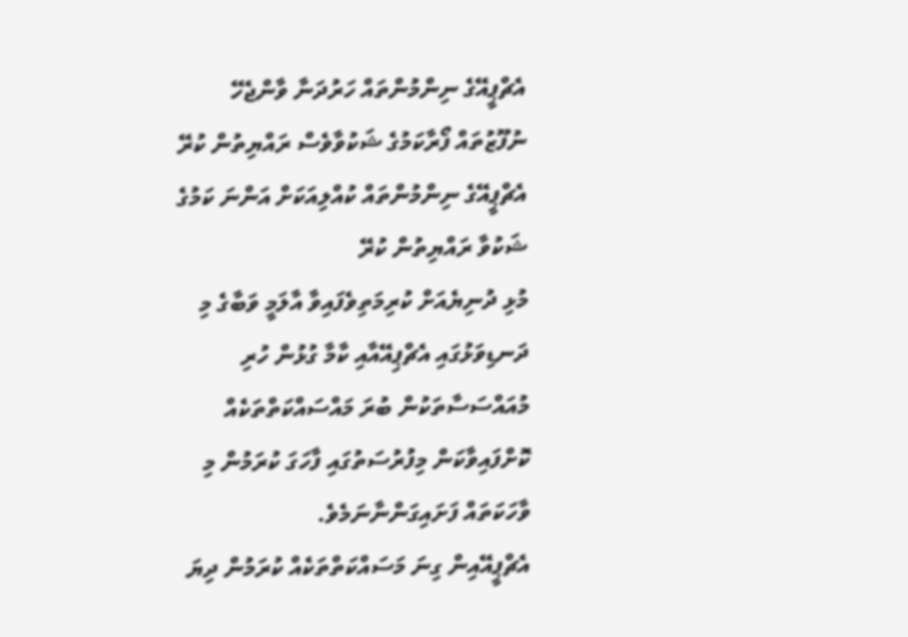އެޗްޕީއޭގެ ނިންމުންތައް ހަރުދަނާ ވާންޖެހޭ
ނުފޫޒުތައް ފޯރާކަމުގެ ޝަކުވާވެސް ރައްޔިތުން ކުރޭ
އެޗްޕީއޭގެ ނިންމުންތައް ކުއްލިއަކަށް އަންނަ ކަމުގެ ޝަކުވާ ރައްޔިތުން ކުރޭ
މުޅި ދުނިޔެއަށް ކުރިމަތިވެފައިވާ އާލަމީ ވަބާގެ މި ދަނޑިވަޅުގައި އެޗްޕިއޭއާއި ކާމާ ގުޅުން ހުރި މުއައްސަސާތަކުން ބުރަ މައްސައްކަތްތަކެއް ކޮށްފައިވާކަން މިފުރުސަތުގައި ފާހަގަ ކުރަމުން މި ވާހަކަތައް ފަށައިގަންނާނަމެވެ.
އެޗްޕީއޭއިން ގިނަ މަސައްކަތްތަކެއް ކުރަމުން ދިޔަ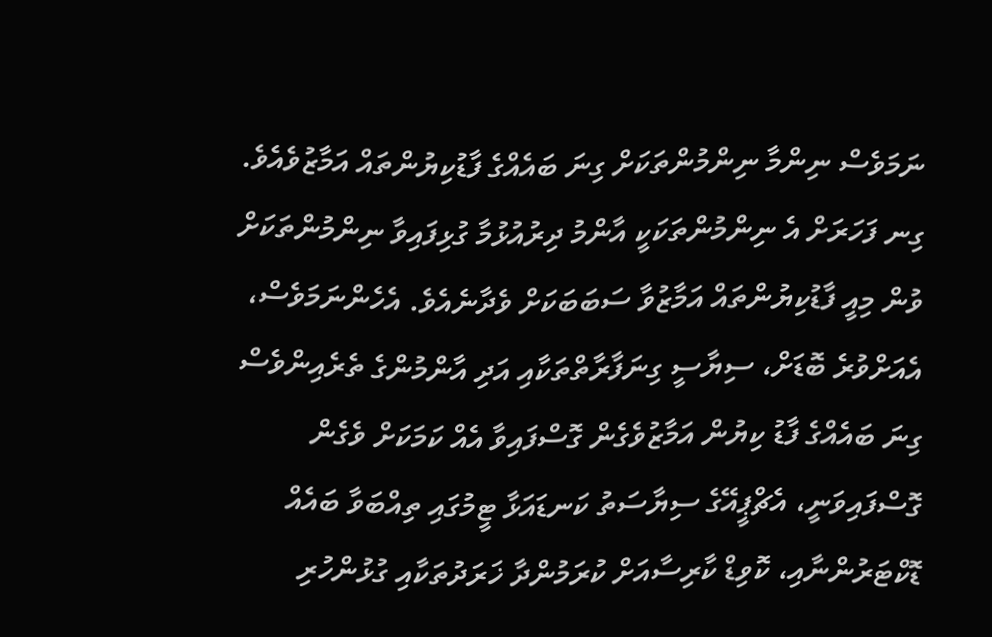ނަމަވެސް ނިންމާ ނިންމުންތަކަށް ގިނަ ބައެއްގެ ފާޑުކިޔުންތައް އަމާޒުވެއެވެ. ގިނ ފަހަރަށް އެ ނިންމުންތަކަކީ އާންމު ދިރުއުޅުމާ ގުޅިފައިވާ ނިންމުންތަކަށް ވުން މިއީ ފާޑުކިޔުންތައް އަމާޒުވާ ސަބަބަކަށް ވެދާނެއެވެ. އެހެންނަމަވެސް، އެއަށްވުރެ ބޮޑަށް، ސިޔާސީ ގިނަފާރާތްތަކާއި އަދި އާންމުންގެ ތެރެއިންވެސް ގިނަ ބައެއްގެ ފާޑު ކިޔުން އަމާޒުވެގެން ގޮސްފައިވާ އެއް ކަމަކަށް ވެގެން ގޮސްފައިވަނީ، އެޗްޕީއޭގެ ސިޔާސަތު ކަނޑައަޅާ ޓީމުގައި ތިއްބަވާ ބައެއް ޑޮކްޓަރުންނާއި، ކޮވިޑް ކާރިސާއަށް ކުރަމުންދާ ޚަރަދުތަކާއި ގުޅުންހުރި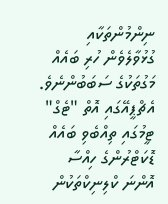ނިންމުންތަކާއި ގުޅުވާލެވެން ހުރި ބައެއް މަގުތަކުގެ ސަބަބުންނެވެ.
އެޗްޕީއޭގައި އޮތް "ޓެގް" ޓީމުގައި ތިއްބެވި ބައެއް ޑޮކަޓްރުންގެ ހިއްސާ އޮންނަ ކްލިނިކްތަކުން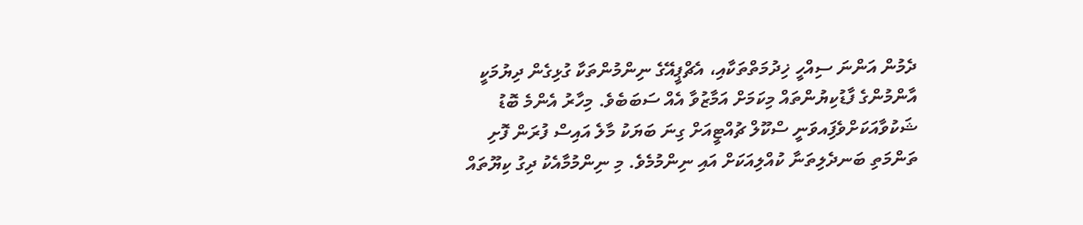ދެމުން އަންނަ ސިއްހީ ޚިދުމަތްތަކާއި، އެޗްޕީއޭގެ ނިންމުންތަކާ ގުޅިގެން ދިޔުމަކީ އާންމުންގެ ފާޑުކިޔުންތައް މިކަމަށް އަމާޒުވާ އެއް ސަބަބެވެ. މިހާރު އެންމެ ބޮޑު ޝަކުވާއަކަށްވެފަިއވަނީ ސްކޫލް ޗުއްޓީއަށް ގިނަ ބަޔަކު މާލެ އައިސް ފުރަން ފޮށި ތަންމަތި ބަނދެލިތަނާ ކުއްލިއަކަށް އައި ނިންމުމެވެ. މި ނިންމުމާއެކު ދިގު ކިޔޫތައް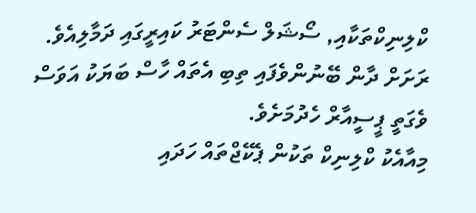ކްލިނިކްތަކާއި, ސޯޝަލް ސެންޓަރު ކައިރީގައި ދަމާލިއެވެ. ރަށަށް ދާން ބޭނުންވެފައި ތިބި އެތައް ހާސް ބަޔަކު އަވަސް ވެގަތީ ޕީސީއާރް ހެދުމަށެވެ.
މިއާއެކު ކްލިނިކް ތަކުން ޕެކޭޖްތައް ހަދައި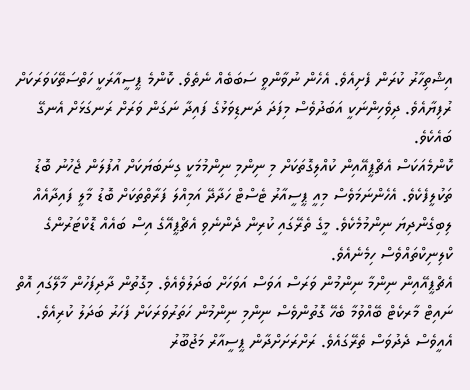އިޝްތިހާރު ކުރަން ފެށިއެވެ. އެހެން ނުވާންވީ ސަބަބެއް ނެތެވެ. ކޮންމެ ޕީސީއާރަކީ ހަތްސަތޭކަވަރަކަށް ރުފިޔާއެވެ. ދިވެހިންނަކީ އަބަދުވެސް މިފަދަ ދަނޑިވަޅުގެ ފައިދާ ނަގަން ވަރަށް ރަނގަޅަށް އެނގޭ ބައެކެވެ.
ކޮންމެއަކަސް އެޗްޕީއޭއިން ކުއްލިގޮތަކަށް މި ނިންމި ނިންމުމަކީ ގިނަބަޔަކަށް އުފުލަން ޖެހުނު ބޮޑު ތަކުލީފެކެވެ. އެހެންނަމަވެސް މިއީ ޕީސީއާރު ޓެސްޓް ހަދާދޭ އަމިއްލަ ފަރާތްތަކަށް ބޮޑު މާލީ ފައިދާއެއް ލިބިގެންދިޔަ ނިންމުމެކެވެ. މީގެ ތެރޭގައި ކުރިން ދެންނެވި އެޗްޕީއޭގެ އިސް ބައެއް ޑޮކްޓަރުންގެ ކްލިނިކްތައްވެސް ހިމެނެއެވެ.
އެޗްޕީއޭއިން ނިންމާ ނިންމުން ވަރަސް އަވަސް އަވަހަށް ބަދަލުވެއެވެ. މިގޮތުން ދާދިފަހުން މާލޭގައި އޮތް ނައިޓް މާރކެޓް ބޭއްވުމާ ބެހޭ ގޮތުންވެސް ނިންމި ނިންމުން ހަތަރުވަރަކަށް ފަހަރު ބަދަލު ކުރިއެވެ. އެއީވެސް ދެދުވަސް ތެރޭގައެވެ. ރަށްރަށަށްދާން ޕީސީއާރް މަޖުބޫރު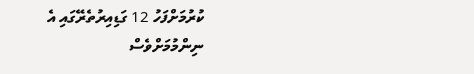ކުރުމަށްފަހު 12 ގަޑިއިރުތެރޭގައި އެ ނިންމުމަށްވެސް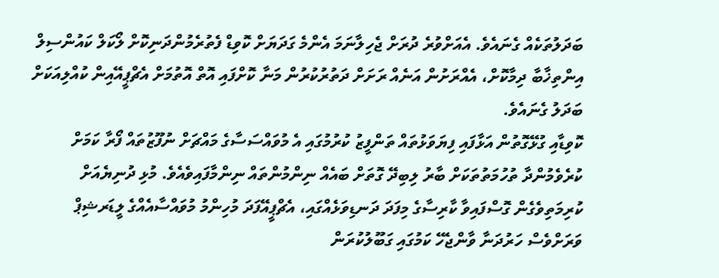ބަދަލުތަކެއް ގެނައެވެ. އެއަށްވުރެ ދުރަށް ޖެހިލާނަމަ އެންމެ ގަދަޔަށް ކޮވިޑް ފެތުރެމުންދަނިކޮށް ލޯކަލް ކައުންސިލް އިންތިޚާބާ ދިމާކޮށް، އެއްރަށުން އަނެއް ރަށަށް ދަތުރުކުރުން މަނާ ކޮށްފައި އޮތް އޮތުމަށް އެޗްޕީއޭއިން ކުއްލިއަކަށް ބަދަލު ގެނައެވެ.
ކޮވިޑާއި ގުޅޭގޮތުން އަޅާފައި ފިޔަވަޅުތައް ތަންފީޒު ކުރުމުގައި އެ މުވައްސަސާގެ މައްޗަށް ނުފޫޒުތައް ފޯރާ ކަމަށް ކުރެވެމުންދާ ތުހުމަތުތަކަށް ބާރު ލިބިދޭ ގޮތަށް ބައެއް ނިންމުންތައް ނިންމާފައިވެއެވެ. މުޅި ދުނިޔެއަށް ކުރިމަތިވެގެން ގޮސްފައިވާ ކާރިސާގެ މިފަދަ ދަނޑިވަޅެއްގައި، އެޗްޕީއޭފަދަ މުހިންމު މުވައްސާއެއްގެ ލީޑަރޝިޕް ވަރަށްވެސް ހަރުދަނާ ވާންޖެހޭ ކަމުގައި ގަބޫލުކުރަން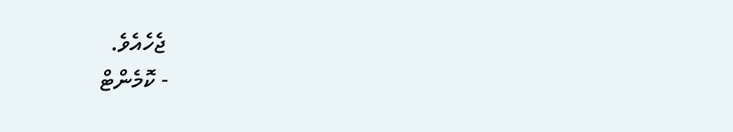ޖެހެއެވެ.
- ކޮމެންޓް